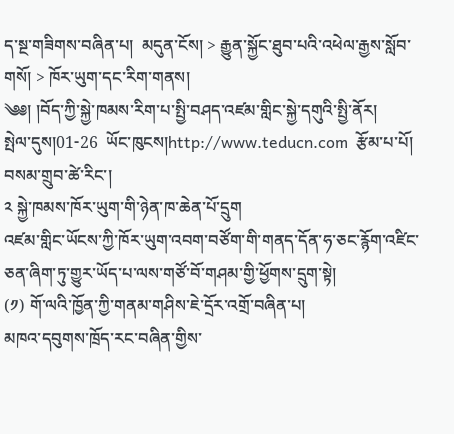ད་སྔ་གཟིགས་བཞིན་པ།  མདུན་ངོས། > རྒྱུན་སྐྱོང་ཐུབ་པའི་འཕེལ་རྒྱས་སློབ་གསོ། > ཁོར་ཡུག་དང་རིག་གནས།
༄༅། །བོད་ཀྱི་སྐྱེ་ཁམས་རིག་པ་སྤྱི་བཤད་འཛམ་གླིང་སྐྱེ་དགུའི་སྤྱི་ནོར།
སྤེལ་དུས།01-26  ཡོང་ཁུངས།http://www.teducn.com  རྩོམ་པ་པོ། བསམ་གྲུབ་ཚེ་རིང་།
༢ སྐྱེ་ཁམས་ཁོར་ཡུག་གི་ཉེན་ཁ་ཆེན་པོ་དྲུག
འཛམ་གླིང་ཡོངས་ཀྱི་ཁོར་ཡུག་འབག་བཙོག་གི་གནད་དོན་ཧ་ཅང་རྙོག་འཛིང་ཅན་ཞིག་ཏུ་གྱུར་ཡོད་པ་ལས་གཙོ་བོ་གཤམ་གྱི་ཕྱོགས་དྲུག་སྟེ།
(༡) གོ་ལའི་ཁྱོན་ཀྱི་གནམ་གཤིས་ཇེ་དྲོར་འགྲོ་བཞིན་པ།
མཁའ་དབུགས་ཁྲོད་རང་བཞིན་གྱིས་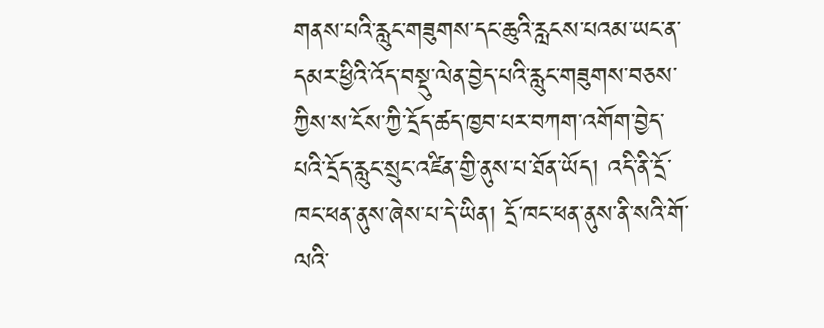གནས་པའི་རླུང་གཟུགས་དང་ཆུའི་རླངས་པའམ་ཡང་ན་དམར་ཕྱིའི་འོད་བསྡུ་ལེན་བྱེད་པའི་རླུང་གཟུགས་བཅས་ཀྱིས་ས་ངོས་ཀྱི་དྲོད་ཚད་ཁྱབ་པར་བཀག་འགོག་བྱེད་པའི་དྲོད་རླུང་སྲུང་འཛིན་གྱི་ནུས་པ་ཐོན་ཡོད། འདི་ནི་དྲོ་ཁང་ཕན་ནུས་ཞེས་པ་དེ་ཡིན། དྲོ་ཁང་ཕན་ནུས་ནི་སའི་གོ་ལའི་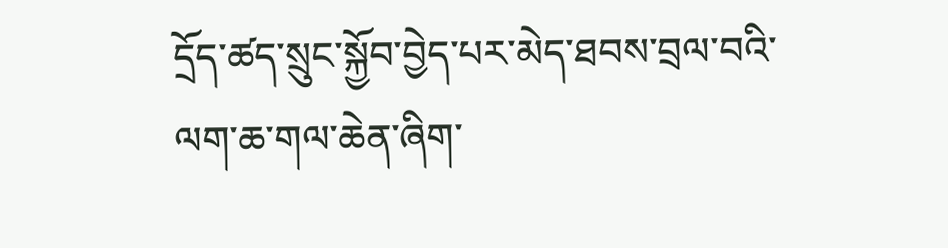དྲོད་ཚད་སྲུང་སྐྱོབ་བྱེད་པར་མེད་ཐབས་བྲལ་བའི་ལག་ཆ་གལ་ཆེན་ཞིག་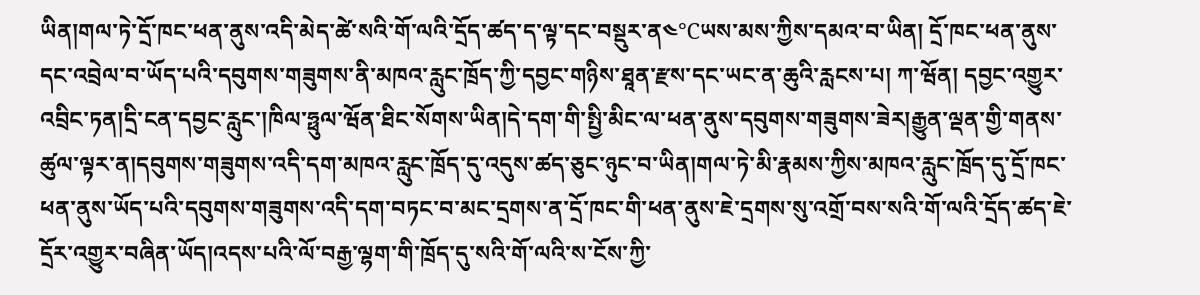ཡིན།གལ་ཏེ་དྲོ་ཁང་ཕན་ནུས་འདི་མེད་ཚེ་སའི་གོ་ལའི་དྲོད་ཚད་ད་ལྟ་དང་བསྡུར་ན༤℃ཡས་མས་ཀྱིས་དམའ་བ་ཡིན། དྲོ་ཁང་ཕན་ནུས་དང་འབྲེལ་བ་ཡོད་པའི་དབུགས་གཟུགས་ནི་མཁའ་རླུང་ཁྲོད་ཀྱི་དབྱང་གཉིས་ཐཱན་རྫས་དང་ཡང་ན་ཆུའི་རླངས་པ། ཀ་ཝོན། དབྱང་འགྱུར་འབྲིང་ཏན།དྲི་ངན་དབྱང་རླུང་།ཁིལ་ཧྥུལ་ཝོན་ཐིང་སོགས་ཡིན།དེ་དག་གི་སྤྱི་མིང་ལ་ཕན་ནུས་དབུགས་གཟུགས་ཟེར།རྒྱུན་ལྡན་གྱི་གནས་ཚུལ་ལྟར་ན།དབུགས་གཟུགས་འདི་དག་མཁའ་རླུང་ཁྲོད་དུ་འདུས་ཚད་ཅུང་ཉུང་བ་ཡིན།གལ་ཏེ་མི་རྣམས་ཀྱིས་མཁའ་རླུང་ཁྲོད་དུ་དྲོ་ཁང་ཕན་ནུས་ཡོད་པའི་དབུགས་གཟུགས་འདི་དག་བཏང་བ་མང་དྲགས་ན་དྲོ་ཁང་གི་ཕན་ནུས་ཇེ་དྲགས་སུ་འགྲོ་བས་སའི་གོ་ལའི་དྲོད་ཚད་ཇེ་དྲོར་འགྱུར་བཞིན་ཡོད།འདས་པའི་ལོ་བརྒྱ་ལྷག་གི་ཁྲོད་དུ་སའི་གོ་ལའི་ས་ངོས་ཀྱི་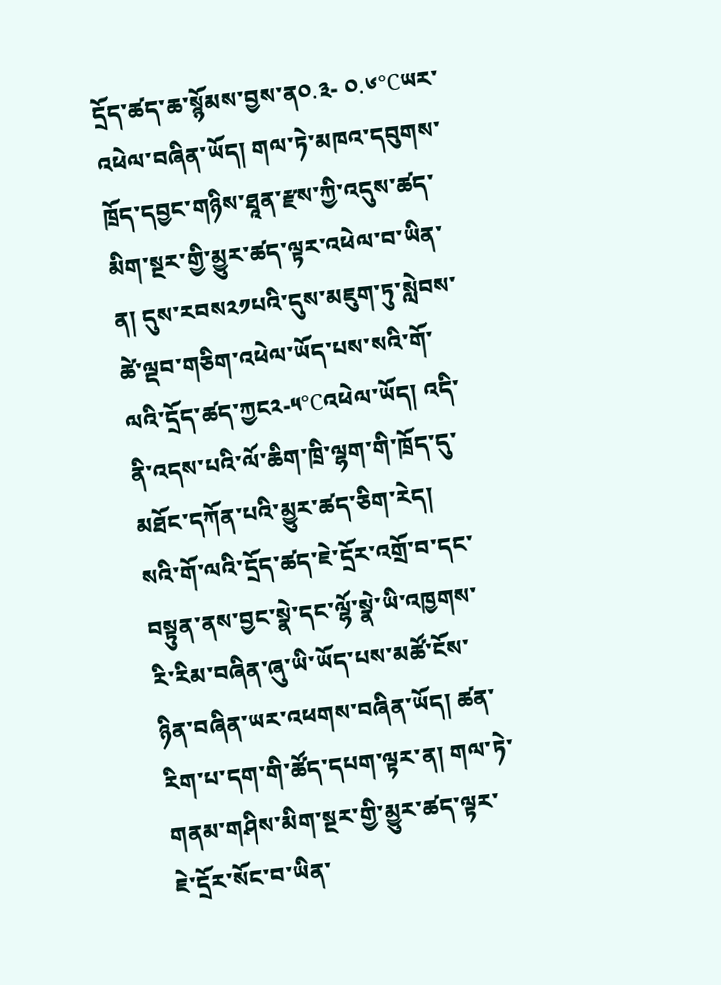དྲོད་ཚད་ཆ་སྙོམས་བྱས་ན༠.༣- ༠.༦℃ཡར་འཕེལ་བཞིན་ཡོད། གལ་ཏེ་མཁའ་དབུགས་ཁྲོད་དབྱང་གཉིས་ཐཱན་རྫས་ཀྱི་འདུས་ཚད་མིག་སྔར་གྱི་མྱུར་ཚད་ལྟར་འཕེལ་བ་ཡིན་ན། དུས་རབས༢༡པའི་དུས་མཇུག་ཏུ་སླེབས་ཚེ་ལྡབ་གཅིག་འཕེལ་ཡོད་པས་སའི་གོ་ལའི་དྲོད་ཚད་ཀྱང༢-༥℃འཕེལ་ཡོད། འདི་ནི་འདས་པའི་ལོ་ཆིག་ཁྲི་ལྷག་གི་ཁྲོད་དུ་མཐོང་དཀོན་པའི་མྱུར་ཚད་ཅིག་རེད།
སའི་གོ་ལའི་དྲོད་ཚད་ཇེ་དྲོར་འགྲོ་བ་དང་བསྟུན་ནས་བྱང་སྣེ་དང་ལྷོ་སྣེ་ཡི་འཁྱགས་རི་རིམ་བཞིན་ཞུ་ཡི་ཡོད་པས་མཚོ་ངོས་ཉིན་བཞིན་ཡར་འཕགས་བཞིན་ཡོད། ཚན་རིག་པ་དག་གི་ཚོད་དཔག་ལྟར་ན། གལ་ཏེ་གནམ་གཤིས་མིག་སྔར་གྱི་མྱུར་ཚད་ལྟར་ཇེ་དྲོར་སོང་བ་ཡིན་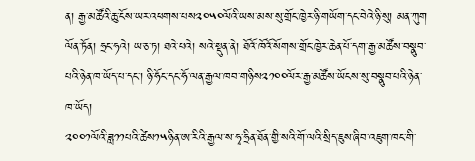ན། རྒྱ་མཚོའི་ཆུ་ངོས་ཡར་འཕགས་པས༢༠༥༠ལོའི་ཡས་མས་སུ་གྲོང་ཁྱེར་ཉི་གཡོག་དང་བེའེ་ཉི་སུ། མན་ཀུག ལོན་ཏོན། ཧྲང་ཧའེ། ཡ་ཅ་ཏ། ཐའེ་པའེ། སའེ་སྡུན་ནེ། ཐོའོ་ཁོའོ་སོགས་གྲོང་ཁྱེར་ཆེན་པོ་དག་རྒྱ་མཚོས་བསྣུབ་པའི་ཉེན་ཁ་ཡོད་པ་དང་། ཉི་ཧོང་དང་ཧོ་ལན་རྒྱལ་ཁབ་གཉིས༢༡༠༠ལོར་རྒྱ་མཚོས་ཡོངས་སུ་བསྣུབ་པའི་ཉེན་ཁ་ཡོད།
༢༠༠༡ལོའི་ཟླ༡༡པའི་ཚེས༡༥ཉིན་ཨ་རིའི་རྒྱལ་ས་ཧྭ་ཧྲིན་ཐོན་གྱི་སའི་གོ་ལའི་སྲིད་ཇུས་ཞིབ་འཇུག་ཁང་གི་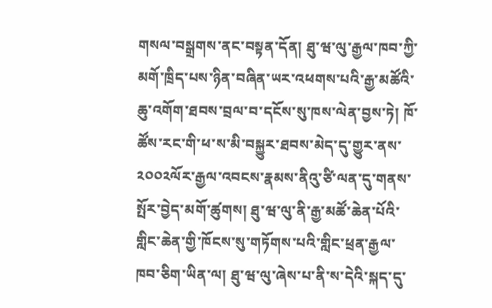གསལ་བསྒྲགས་ནང་བསྟན་དོན། ཐུ་ཝ་ལུ་རྒྱལ་ཁབ་ཀྱི་མགོ་ཁྲིད་པས་ཉིན་བཞིན་ཡར་འཕགས་པའི་རྒྱ་མཚོའི་ཆུ་འགོག་ཐབས་བྲལ་བ་དངོས་སུ་ཁས་ལེན་བྱས་ཏེ། ཁོ་ཚོས་རང་གི་ཕ་ས་མི་བསྐྱུར་ཐབས་མེད་དུ་གྱུར་ནས་༢༠༠༢ལོར་རྒྱལ་འབངས་རྣམས་ནིའུ་ཙི་ལན་དུ་གནས་སྤོར་བྱེད་མགོ་ཚུགས། ཐུ་ཝ་ལུ་ནི་རྒྱ་མཚོ་ཆེན་པོའི་གླིང་ཆེན་གྱི་ཁོངས་སུ་གཏོགས་པའི་གླིང་ཕྲན་རྒྱལ་ཁབ་ཅིག་ཡིན་ལ། ཐུ་ཝ་ལུ་ཞེས་པ་ནི་ས་དེའི་སྐད་དུ་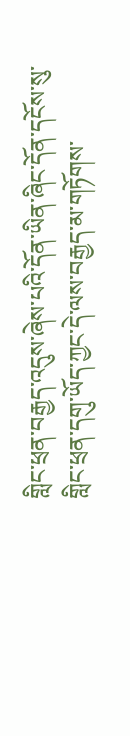གླིང་ཕྲན་བརྒྱད་འདུས་ཞེས་པའི་དོན་ཡིན་ཞིང་དོན་དངོས་སུ་གླིང་ཕྲན་དགུ་ཡོད་ཀྱང་དེ་ལས་བརྒྱད་མ་གཏོགས་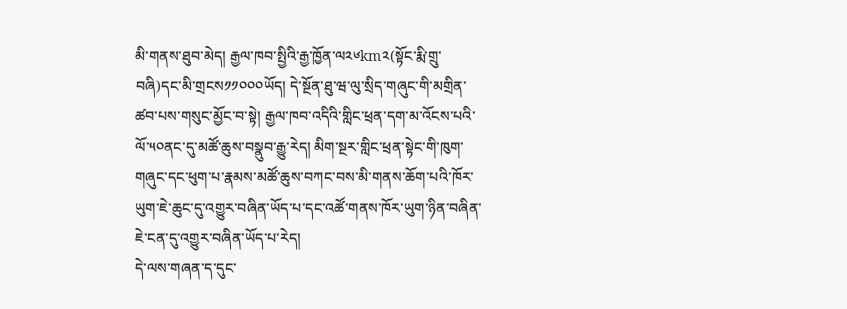མི་གནས་ཐུབ་མེད། རྒྱལ་ཁབ་སྤྱིའི་རྒྱ་ཁྱོན་ལ༢༦km༢(སྟོང་རྨི་གྲུ་བཞི)དང་མི་གྲངས༡༡༠༠༠ཡོད། དེ་སྔོན་ཐུ་ཝ་ལུ་སྲིད་གཞུང་གི་མགྲིན་ཚབ་པས་གསུང་མྱོང་བ་སྟེ། རྒྱལ་ཁབ་འདིའི་གླིང་ཕྲན་དག་མ་འོངས་པའི་ལོ་༥༠ནང་དུ་མཚོ་ཆུས་བསྣུབ་རྒྱུ་རེད། མིག་སྔར་གླིང་ཕྲན་སྟེང་གི་ཁུག་གཞུང་དང་ཕུག་པ་རྣམས་མཚོ་ཆུས་བཀང་བས་མི་གནས་ཆོག་པའི་ཁོར་ཡུག་ཇེ་ཆུང་དུ་འགྱུར་བཞིན་ཡོད་པ་དང་འཚོ་གནས་ཁོར་ཡུག་ཉིན་བཞིན་ཇེ་ངན་དུ་འགྱུར་བཞིན་ཡོད་པ་རེད།
དེ་ལས་གཞན་ད་དུང་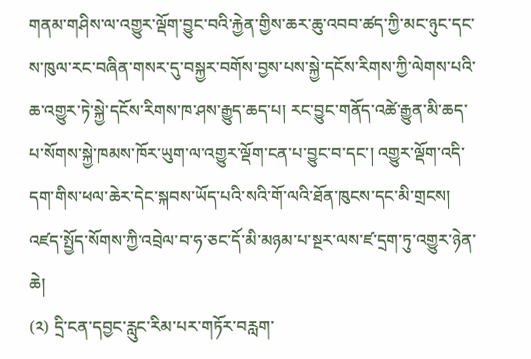གནམ་གཤིས་ལ་འགྱུར་ལྡོག་བྱུང་བའི་རྐྱེན་གྱིས་ཆར་ཆུ་འབབ་ཚད་ཀྱི་མང་ཉུང་དང་ས་ཁུལ་རང་བཞིན་གསར་དུ་བསྐྱར་བགོས་བྱས་པས་སྐྱེ་དངོས་རིགས་ཀྱི་ལེགས་པའི་ཆ་འགྱུར་ཏེ་སྐྱེ་དངོས་རིགས་ཁ་ཤས་རྒྱུད་ཆད་པ། རང་བྱུང་གནོད་འཚེ་རྒྱུན་མི་ཆད་པ་སོགས་སྐྱེ་ཁམས་ཁོར་ཡུག་ལ་འགྱུར་ལྡོག་ངན་པ་བྱུང་བ་དང་། འགྱུར་ལྡོག་འདི་དག་གིས་ཕལ་ཆེར་དེང་སྐབས་ཡོད་པའི་སའི་གོ་ལའི་ཐོན་ཁུངས་དང་མི་གྲངས། འཛད་སྤྱོད་སོགས་ཀྱི་འབྲེལ་བ་ཧ་ཅང་དོ་མི་མཉམ་པ་སྔར་ལས་ཛ་དྲག་ཏུ་འགྱུར་ཉེན་ཆེ།
(༢) དྲི་ངན་དབྱང་རླུང་རིམ་པར་གཏོར་བརླག་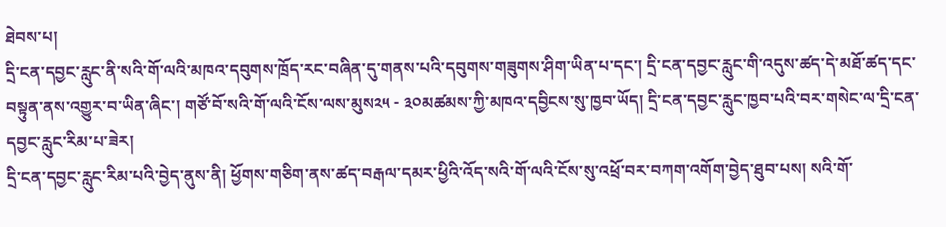ཐེབས་པ།
དྲི་ངན་དབྱང་རླུང་ནི་སའི་གོ་ལའི་མཁའ་དབུགས་ཁྲོད་རང་བཞིན་དུ་གནས་པའི་དབུགས་གཟུགས་ཤིག་ཡིན་པ་དང་། དྲི་ངན་དབྱང་རླུང་གི་འདུས་ཚད་དེ་མཐོ་ཚད་དང་བསྟུན་ནས་འགྱུར་བ་ཡིན་ཞིང་། གཙོ་བོ་སའི་གོ་ལའི་ངོས་ལས་མུས༢༥ - ༣༠མཚམས་ཀྱི་མཁའ་དབྱིངས་སུ་ཁྱབ་ཡོད། དྲི་ངན་དབྱང་རླུང་ཁྱབ་པའི་བར་གསེང་ལ་དྲི་ངན་དབྱང་རླུང་རིམ་པ་ཟེར།
དྲི་ངན་དབྱང་རླུང་རིམ་པའི་བྱེད་ནུས་ནི། ཕྱོགས་གཅིག་ནས་ཚད་བརྒལ་དམར་ཕྱིའི་འོད་སའི་གོ་ལའི་ངོས་སུ་འཕྲོ་བར་བཀག་འགོག་བྱེད་ཐུབ་པས། སའི་གོ་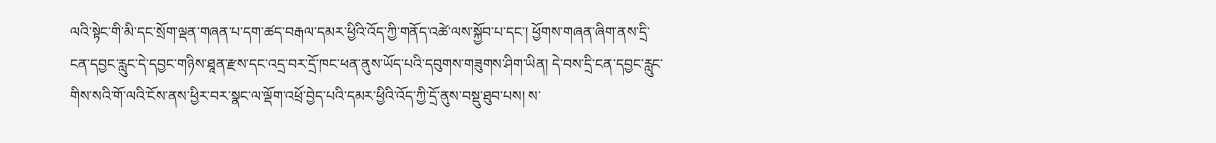ལའི་སྟེང་གི་མི་དང་སྲོག་ལྡན་གཞན་པ་དག་ཚད་བརྒལ་དམར་ཕྱིའི་འོད་ཀྱི་གནོད་འཚེ་ལས་སྐྱོབ་པ་དང་། ཕྱོགས་གཞན་ཞིག་ནས་དྲི་ངན་དབྱང་རླུང་དེ་དབྱང་གཉིས་ཐཱན་རྫས་དང་འདྲ་བར་དྲོ་ཁང་ཕན་ནུས་ཡོད་པའི་དབུགས་གཟུགས་ཤིག་ཡིན། དེ་བས་དྲི་ངན་དབྱང་རླུང་གིས་སའི་གོ་ལའི་ངོས་ནས་ཕྱིར་བར་སྣང་ལ་ལྡོག་འཕྲོ་བྱེད་པའི་དམར་ཕྱིའི་འོད་ཀྱི་དྲོ་ནུས་བསྡུ་ཐུབ་པས། ས་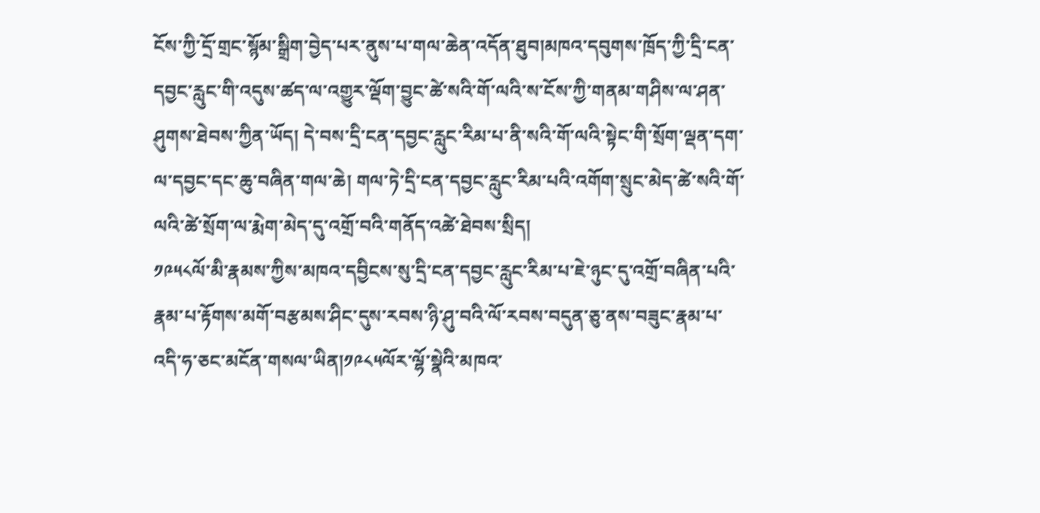ངོས་ཀྱི་དྲོ་གྲང་སྙོམ་སྒྲིག་བྱེད་པར་ནུས་པ་གལ་ཆེན་འདོན་ཐུབ།མཁའ་དབུགས་ཁྲོད་ཀྱི་དྲི་ངན་དབྱང་རླུང་གི་འདུས་ཚད་ལ་འགྱུར་ལྡོག་བྱུང་ཚེ་སའི་གོ་ལའི་ས་ངོས་ཀྱི་གནམ་གཤིས་ལ་ཤན་ཤུགས་ཐེབས་ཀྱིན་ཡོད། དེ་བས་དྲི་ངན་དབྱང་རླུང་རིམ་པ་ནི་སའི་གོ་ལའི་སྟེང་གི་སྲོག་ལྡན་དག་ལ་དབྱང་དང་ཆུ་བཞིན་གལ་ཆེ། གལ་ཏེ་དྲི་ངན་དབྱང་རླུང་རིམ་པའི་འགོག་སྲུང་མེད་ཚེ་སའི་གོ་ལའི་ཚེ་སྲོག་ལ་རྨེག་མེད་དུ་འགྲོ་བའི་གནོད་འཚེ་ཐེབས་སྲིད།
༡༩༥༨ལོ་མི་རྣམས་ཀྱིས་མཁའ་དབྱིངས་སུ་དྲི་ངན་དབྱང་རླུང་རིམ་པ་ཇེ་ཉུང་དུ་འགྲོ་བཞིན་པའི་རྣམ་པ་རྟོགས་མགོ་བརྩམས་ཤིང་དུས་རབས་ཉི་ཤུ་བའི་ལོ་རབས་བདུན་ཅུ་ནས་བཟུང་རྣམ་པ་འདི་ཧ་ཅང་མངོན་གསལ་ཡིན།༡༩༨༥ལོར་ལྷོ་སྣེའི་མཁའ་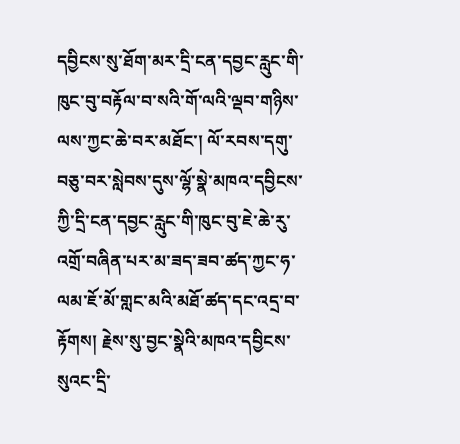དབྱིངས་སུ་ཐོག་མར་དྲི་ངན་དབྱང་རླུང་གི་ཁུང་བུ་བརྟོལ་བ་སའི་གོ་ལའི་ལྡབ་གཉིས་ལས་ཀྱང་ཆེ་བར་མཐོང་། ལོ་རབས་དགུ་བཅུ་བར་སླེབས་དུས་ལྷོ་སྣེ་མཁའ་དབྱིངས་ཀྱི་དྲི་ངན་དབྱང་རླུང་གི་ཁུང་བུ་ཇེ་ཆེ་རུ་འགྲོ་བཞིན་པར་མ་ཟད་ཟབ་ཚད་ཀྱང་ཧ་ལམ་ཇོ་མོ་གླང་མའི་མཐོ་ཚད་དང་འདྲ་བ་རྟོགས། རྗེས་སུ་བྱང་སྣེའི་མཁའ་དབྱིངས་སུའང་དྲི་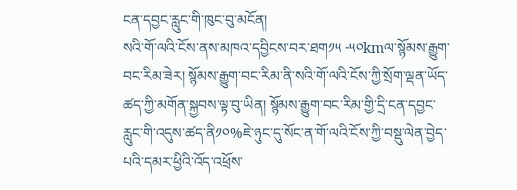ངན་དབྱང་རླུང་གི་ཁུང་བུ་མངོན།
སའི་གོ་ལའི་ངོས་ནས་མཁའ་དབྱིངས་བར་ཐག༡༥ -༥༠kmལ་སྙོམས་རྒྱུག་བང་རིམ་ཟེར། སྙོམས་རྒྱུག་བང་རིམ་ནི་སའི་གོ་ལའི་ངོས་ཀྱི་སྲོག་ལྡན་ཡོད་ཚད་ཀྱི་མགོན་སྐྱབས་ལྟ་བུ་ཡིན། སྙོམས་རྒྱུག་བང་རིམ་གྱི་དྲི་ངན་དབྱང་རླུང་གི་འདུས་ཚད་ནི༡༠%ཇེ་ཉུང་དུ་སོང་ན་གོ་ལའི་ངོས་ཀྱི་བསྡུ་ལེན་བྱེད་པའི་དམར་ཕྱིའི་འོད་འཕྲོས་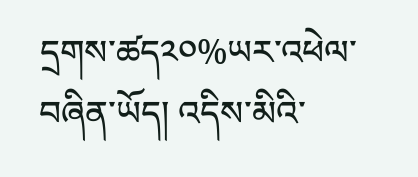དྲགས་ཚད༢༠%ཡར་འཕེལ་བཞིན་ཡོད། འདིས་མིའི་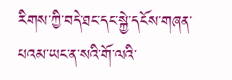རིགས་ཀྱི་བདེ་ཐང་དང་སྐྱེ་དངོས་གཞན་པའམ་ཡང་ན་སའི་གོ་ལའི་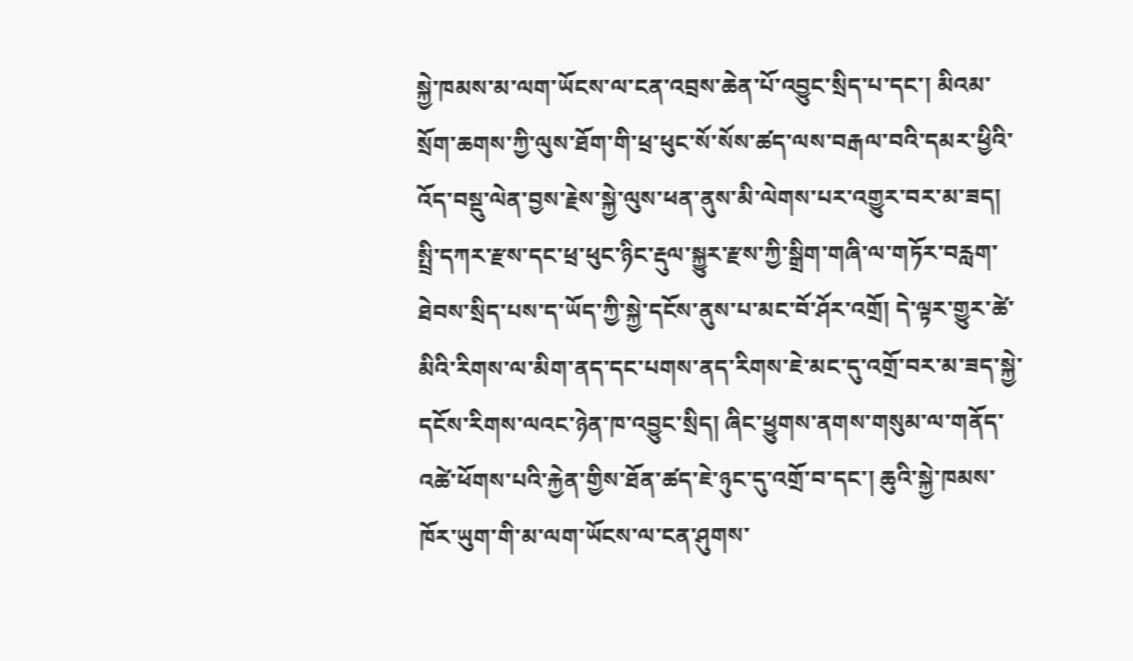སྐྱེ་ཁམས་མ་ལག་ཡོངས་ལ་ངན་འབྲས་ཆེན་པོ་འབྱུང་སྲིད་པ་དང་། མིའམ་སྲོག་ཆགས་ཀྱི་ལུས་ཐོག་གི་ཕྲ་ཕུང་སོ་སོས་ཚད་ལས་བརྒལ་བའི་དམར་ཕྱིའི་འོད་བསྡུ་ལེན་བྱས་རྗེས་སྐྱེ་ལུས་ཕན་ནུས་མི་ལེགས་པར་འགྱུར་བར་མ་ཟད། སྤྲི་དཀར་རྫས་དང་ཕྲ་ཕུང་ཉིང་རྡུལ་སྐྱུར་རྫས་ཀྱི་སྒྲིག་གཞི་ལ་གཏོར་བརླག་ཐེབས་སྲིད་པས་ད་ཡོད་ཀྱི་སྐྱེ་དངོས་ནུས་པ་མང་བོ་ཤོར་འགྲོ། དེ་ལྟར་གྱུར་ཚེ་མིའི་རིགས་ལ་མིག་ནད་དང་པགས་ནད་རིགས་ཇེ་མང་དུ་འགྲོ་བར་མ་ཟད་སྐྱེ་དངོས་རིགས་ལའང་ཉེན་ཁ་འབྱུང་སྲིད། ཞིང་ཕྱུགས་ནགས་གསུམ་ལ་གནོད་འཚེ་ཕོགས་པའི་རྐྱེན་གྱིས་ཐོན་ཚད་ཇེ་ཉུང་དུ་འགྲོ་བ་དང་། ཆུའི་སྐྱེ་ཁམས་ཁོར་ཡུག་གི་མ་ལག་ཡོངས་ལ་ངན་ཤུགས་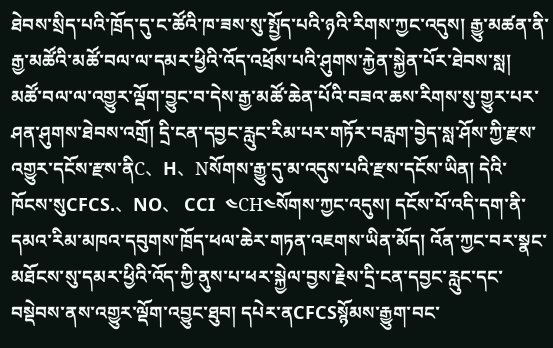ཐེབས་སྲིད་པའི་ཁྲོད་དུ་ང་ཚོའི་ཁ་ཟས་སུ་སྤྱོད་པའི་ཉའི་རིགས་ཀྱང་འདུས། རྒྱུ་མཚན་ནི་རྒྱ་མཚོའི་མཚོ་བལ་ལ་དམར་ཕྱིའི་འོད་འཕྲོས་པའི་ཤུགས་རྐྱེན་སྐྱེན་པོར་ཐེབས་སླ། མཚོ་བལ་ལ་འགྱུར་ལྡོག་བྱུང་བ་དེས་རྒྱ་མཚོ་ཆེན་པོའི་བཟའ་ཆས་རིགས་སུ་གྱུར་པར་ཤན་ཤུགས་ཐེབས་འགྲོ། དྲི་ངན་དབྱང་རླུང་རིམ་པར་གཏོར་བརླག་བྱེད་སླ་ཤོས་ཀྱི་རྫས་འགྱུར་དངོས་རྫས་ནིC、H、Nསོགས་རྒྱུ་དུ་མ་འདུས་པའི་རྫས་དངོས་ཡིན། དེའི་ཁོངས་སུCFCS.、NO、 CCI  ༤CH༤སོགས་ཀྱང་འདུས། དངོས་པོ་འདི་དག་ནི་དམའ་རིམ་མཁའ་དབུགས་ཁྲོད་ཕལ་ཆེར་གཏན་འཇགས་ཡིན་མོད། འོན་ཀྱང་བར་སྣང་མཐོངས་སུ་དམར་ཕྱིའི་འོད་ཀྱི་ནུས་པ་ཕར་སྐྱེལ་བྱས་རྗེས་དྲི་ངན་དབྱང་རླུང་དང་བསྡེབས་ནས་འགྱུར་ལྡོག་འབྱུང་ཐུབ། དཔེར་ནCFCSསྙོམས་རྒྱུག་བང་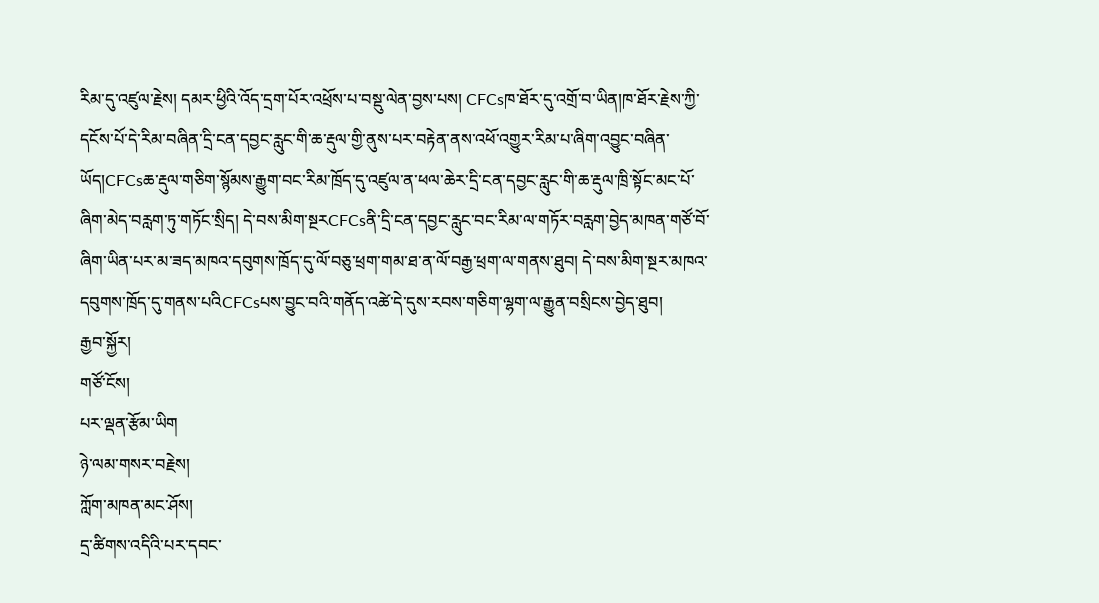རིམ་དུ་འཛུལ་རྗེས། དམར་ཕྱིའི་འོད་དྲག་པོར་འཕྲོས་པ་བསྡུ་ལེན་བྱས་པས། CFCsཁ་ཐོར་དུ་འགྲོ་བ་ཡིན།ཁ་ཐོར་རྗེས་ཀྱི་དངོས་པོ་དེ་རིམ་བཞིན་དྲི་ངན་དབྱང་རླུང་གི་ཆ་རྡུལ་གྱི་ནུས་པར་བརྟེན་ནས་འཕོ་འགྱུར་རིམ་པ་ཞིག་འབྱུང་བཞིན་ཡོད།CFCsཆ་རྡུལ་གཅིག་སྙོམས་རྒྱུག་བང་རིམ་ཁྲོད་དུ་འཛུལ་ན་ཕལ་ཆེར་དྲི་ངན་དབྱང་རླུང་གི་ཆ་རྡུལ་ཁྲི་སྟོང་མང་པོ་ཞིག་མེད་བརླག་ཏུ་གཏོང་སྲིད། དེ་བས་མིག་སྔརCFCsནི་དྲི་ངན་དབྱང་རླུང་བང་རིམ་ལ་གཏོར་བརླག་བྱེད་མཁན་གཙོ་བོ་ཞིག་ཡིན་པར་མ་ཟད་མཁའ་དབུགས་ཁྲོད་དུ་ལོ་བཅུ་ཕྲག་གམ་ཐ་ན་ལོ་བརྒྱ་ཕྲག་ལ་གནས་ཐུབ། དེ་བས་མིག་སྔར་མཁའ་དབུགས་ཁྲོད་དུ་གནས་པའིCFCsཔས་བྱུང་བའི་གནོད་འཚེ་དེ་དུས་རབས་གཅིག་ལྷག་ལ་རྒྱུན་བསྲིངས་བྱེད་ཐུབ།
རྒྱབ་སྐྱོར།
གཙོ་ངོས།
པར་ལྡན་རྩོམ་ཡིག
ཉེ་ལམ་གསར་བརྗེས།
ཀློག་མཁན་མང་ཤོས།
དྲ་ཚིགས་འདིའི་པར་དབང་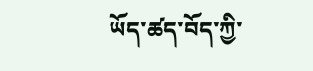ཡོད་ཚད་བོད་ཀྱི་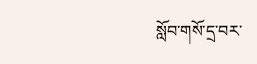སློབ་གསོ་དྲ་བར་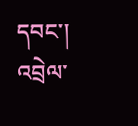དབང་།
འབྲེལ་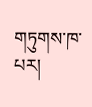གཏུགས་ཁ་པར།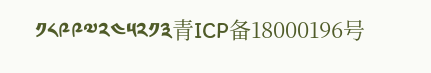༡༨༩༩༧༢༤༥༢༡༣青ICP备18000196号